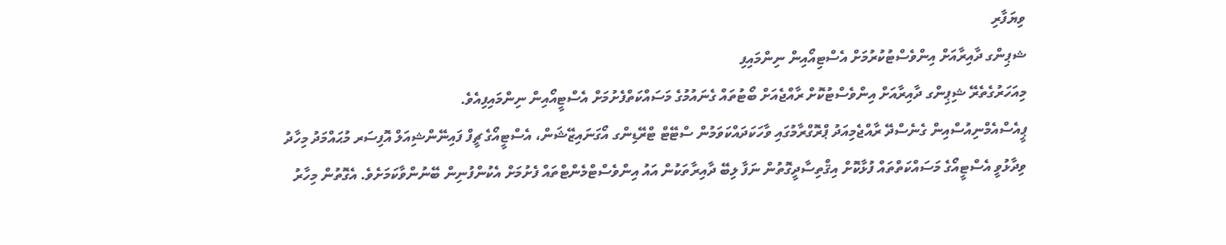ވިޔަފާރި
ޝޕިންގ ދާއިރާއަށް އިންވެސްޓުކުރުމަށް އެސްޓިއޯއިން ނިންމައިފި
މިއަހަރުގެތެރޭ ޝިޕިންގ ދާއިރާއަށް އިންވެސްޓުކޮށް ރާއްޖެއަށް ބޯޓުތައް ގެނައުމުގެ މަސައްކަތްފެށުމަށް އެސްޓީއޯއިން ނިންމައިފިއެވެ.
ޕީއެސްއެމްނިއުސްއިން ގެނެސްދޭ ރާއްޖެމިއަދު ޕްރޮގްރާމުގައި ވާހަކަދައްކަވަމުން ސްޓޭޓް ޓްރޭޑިންގ އޯގަނައިޒޭޝަން، އެސްޓީއޯގެ ޗީފް ފައިނޭންޝިއަލް އޮފިސަރ މުޙައްމަދު މިހާދު ވިދާޅުވީ އެސްޓީއޯގެ މަސައްކަތްތައް ފުޅާކޮށް އިޤްތިސާދީގޮތުން ނަފާ ލިބޭ ދާއިރާތަކުން އައު އިންވެސްޓްމެންޓްތައް ފެށުމަށް އެކުންފުނިން ބޭނުންވާކަމަށެވެ. އެގޮތުން މިހާރު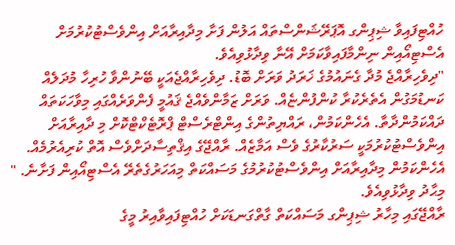ހުއްޓިފައިވާ ޝިޕިންގ އޮޕަރޭޝަންސްތައް އަލުން ފަށާ މިދާއިރާއަށް އިންވެސްޓުކުރުމަށް އެސްޓިއޯއިން ނިންމާފައިވާކަމަށް އޭނާ ވިދާޅުވިއެވެ.
"ދިވެހިރާއްޖެ މުދާ ގެނައުމުގެ ޚަރަދު ވަރަށް ބޮޑު. ދިވެހިރާއްޖެއަކީ ބޭނުންވާ ހުރިހާ މުދަލެއް ކަނޑުމަގުން އެތެރެކުރާ ކުންފުންޏެއް. ވަރަށް ޒަމާންވެއްޖެ ޤައުމީ ފެންވަރެއްގައި މިވާހަކަތައް ދައްކަމުންދާތާ. އެހެންކަމުން، ރައްޔިތުންގެ އިންޓްރެސްޓް ޕްރޮޓެކްޓްކޮށް މި ދާއިރާއަށް އިންވެސްޓުކުރުމަކީ ސަރުކާރުގެ ވެސް އަމާޒެއް. ރާއްޖޭގެ އިޤްތިސާދަށްވެސް އޮތް ކުރިއެރުމެއް. އެހެންކަމުން މިދާއިރާއަށް އިންވެސްޓުކުރުމުގެ މަސައްކަތް މިއަހަރުގެތެރޭ އެސްޓިއޯއިން ފަށާނެ. " މިޙާދު ވިދާޅުވިއެވެ.
ރާއްޖޭގައި މިހާރު ޝިޕިންގ މަސައްކަތް ގާތްގަނޑަކަށް ހުއްޓިފައިވާއިރު މީގެ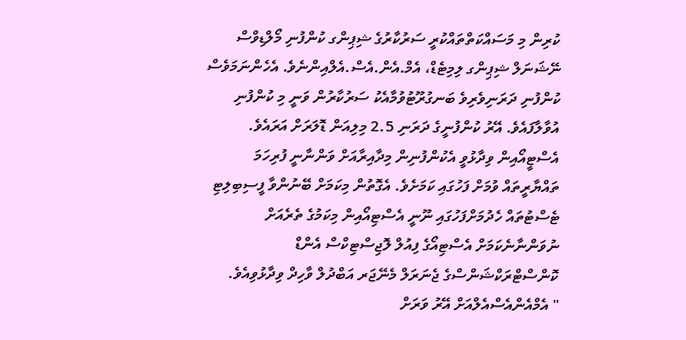ކުރިން މި މަސައްކަތްތައްކުރީ ސަރުކާރުގެ ޝިޕިންގ ކުންފުނި މޯލްޑިވްސް ނޭޝަނަލް ޝިޕިންގ ލިމިޓެޑް، އެމް.އެން.އެސް.އެލްއިންނެވެ. އެހެންނަމަވެސް ކުންފުނި ދަރަނިވެރިވެ ބަނގުރޫޓުވުމާއެކު ސަރުކާރުން ވަނީ މި ކުންފުނި އުވާލާފައެވެ. އޭރު ކުންފުނީގެ ދަރަނި 2.5 މިލިއަން ޑޮލަރަށް އަރައެވެ.
އެސްޓީއޯއިން ވިދާޅުވީ އެކުންފުނިން މިދާއިރާއަށް ވަންނާނީ ފުރިހަމަ ތައްޔާރީތައް ވުމަށް ފަހުގައި ކަމަށެވެ. އެގޮތުން މިކަމަށް ބޭނުންވާ ފީސިބިލިޓި ޓެސްޓުތައް ހެދުމަށްފަހުގައި ނޫނީ އެސްޓިއޯއިން މިކަމުގެ ތެރެއަށް ނުވަންނާނެކަމަށް އެސްޓިއޯގެ ފިއުލް ލޮޖިސްޓިކްސް އެންޑް ކޮންސްޓްރަކްޝަންސްގެ ޖެނަރަލް މެނޭޖަރ އަބްދުލް ވާހިދް ވިދާޅުވިއެވެ.
" އެމްއެންއެސްއެލްއަށް އޭރު ވަރަށް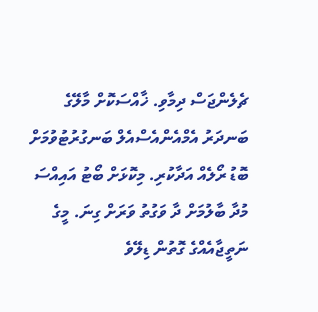ޗެލެންޖަސް ދިމާވި. ޚާއްސަކޮށް މާލޭގެ ބަނދަރު އެމްއެންއެސްއެލް ބަނގުރުޓުވުމަށް ބޮޑު ރޯލެއް އަދާކުރި. މިކޮޅަށް ބޯޓު އައިއްސަ މުދާ ބާލުމަށް ދާ ވަގުތު ވަރަށް ގިނަ. މީގެ ނަތީޖާއެއްގެ ގޮތުން ޑިލޭވެ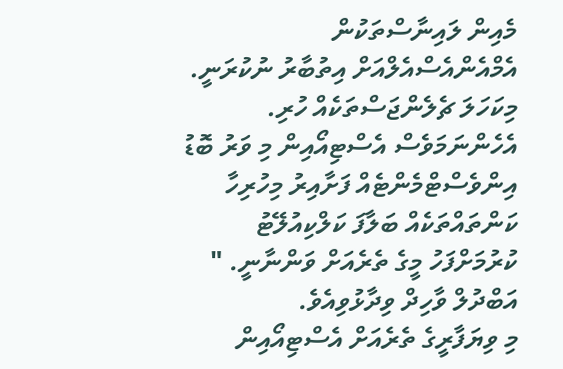މެއިން ލައިނާސްތަކުން އެމްއެންއެސްއެލްއަށް އިތުބާރު ނުކުރަނީ. މިކަހަލަ ޗެލެންޖަސްތަކެއް ހުރި. އެހެންނަމަވެސް އެސްޓިއޯއިން މި ވަރު ބޮޑު އިންވެސްޓްމެންޓެއް ފަށާއިރު މިހުރިހާ ކަންތައްތަކެއް ބަލާފަ ކަލްކިއުލޭޓު ކުރުމަށްފަހު މީގެ ތެރެއަށް ވަންނާނީ. " އަބްދުލް ވާހިދް ވިދާޅުވިއެވެ.
މި ވިޔަފާރީގެ ތެރެއަށް އެސްޓިއޯއިން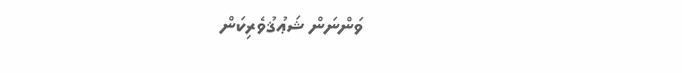ވަންނަން ޝަޢުޤުވެރިކަން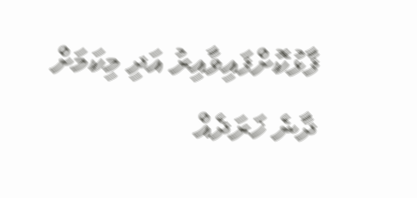ފާޅުކޮށްފައިވާއިރު އަދި މިކަމަށް ދާނެ ޚަރަދެއް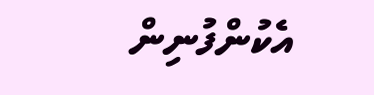އެކުންފުނިން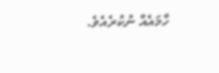ހާމައެއް ނުކުރެއެވެ.